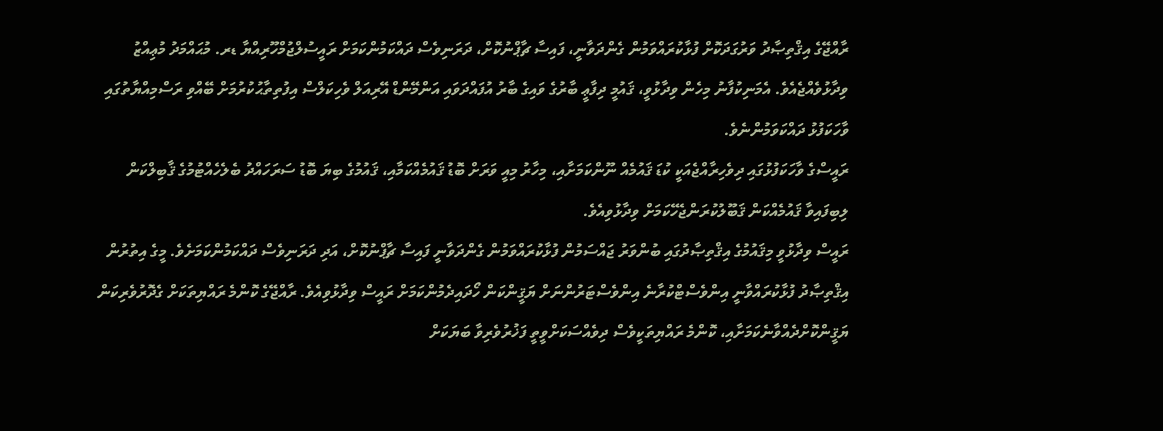ރާއްޖޭގެ އިޤްތިޞާދު ވަރުގަދަކޮށް ފުޅާކުރައްވަމުން ގެންދަވާނީ، ފައިސާ ޗާޕްނުކޮށް، ދަރަނިވެސް ދައްކަމުންކަމަށް ރައީސުލްޖުމްހޫރިއްޔާ ޑރ. މުޙައްމަދު މުޢިއްޒު ވިދާޅުވެއްޖެއެވެ. އެމަނިކުފާނު މިހެން ވިދާޅުވީ، ޤައުމީ ދިފާޢީ ބާރުގެ ވައިގެ ބާރު އުފައްދަވައި އަންމޭންޑް އޭރިއަލް ވެހިކަލްސް އިފުތިތާޙުކުރުމަށް ބޭއްވި ރަސްމިއްޔާތުގައި ވާހަކަފުޅު ދައްކަވަމުންނެވެ.
ރައީސްގެ ވާހަކަފުޅުގައި ދިވެހިރާއްޖެއަކީ ކުޑަ ޤައުމެއް ނޫންކަމަށާއި، މިހާރު މިއީ ވަރަށް ބޮޑު ޤައުމެއްކަމާއި، ޤައުމުގެ ބިޔަ ބޮޑު ސަރަހައްދު ބެލެހެއްޓުމުގެ ޤާބިލްކަން ލިބިފައިވާ ޤައުމެއްކަން ޤަބޫލުކުރަންޖެހޭކަމަށް ވިދާޅުވިއެވެ.
ރައީސް ވިދާޅުވީ މިޤައުމުގެ އިޤްތިޞާދުގައި ބުންވަރު ޖައްސަމުން ފުޅާކުރައްވަމުން ގެންދަވާނީ ފައިސާ ޗާޕްނުކޮށް، އަދި ދަރަނިވެސް ދައްކަމުންކަމަށެވެ. މީގެ އިތުރުން އިޤްތިޞާދު ފުޅާކުރައްވާނީ އިންވެސްޓްކުރާނެ އިންވެސްޓަރުންނަށް ޔަޤީންކަން ހޯދައިދެމުންކަމަށް ރައީސް ވިދާޅުވިއެވެ. ރާއްޖޭގެ ކޮންމެ ރައްޔިތަކަށް ގެދޮރުވެރިކަން ޔަޤީންކޮށްދެއްވާނެކަމަށާއި، ކޮންމެ ރައްޔިތަކީވެސް ދިވެއްސަކަށްވީތީ ފަޚުރުވެރިވާ ބަޔަކަށް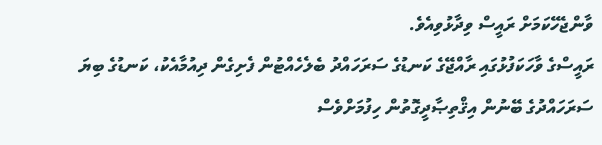ވާންޖެހޭކަމަށް ރައީސް ވިދާޅުވިއެވެ.
ރައީސްގެ ވާހަކަފުޅުގައި ރާއްޖޭގެ ކަނޑުގެ ސަރަހައްދު ބެލެހެއްޓުން ފެށިގެން ދިއުމާއެކު، ކަނޑުގެ ބިޔަ ސަރަހައްދުގެ ބޭނުން އިޤްތިޞާދީގޮތުން ހިފުމަށްވެސް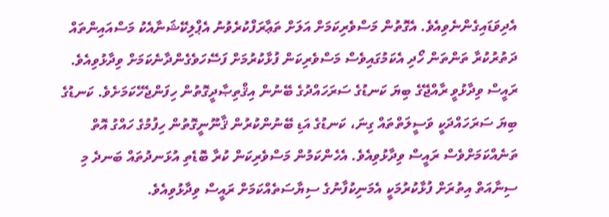އެދިވަޑައިގެންނެވިއެވެ. އެގޮތުން މަސްވެރިކަމަށް އަލަށް ތަޢާރަފްކުރެވުނު އެޕްލިކޭޝަނާއެކު މަސްއައިންތައް ދަތުރުކުރާ ތަންތަން ހޯދި އެކަމުގައިވެސް މަސްވެރިކަން ފުޅާކުރުމަށް ފަސޭހަވެގެންދާނެކަމަށް ވިދާޅުވިއެވެ.
ރައީސް ވިދާޅުވީ ރާއްޖޭގެ ބިޔަ ކަނޑުގެ ސަރަހައްދުގެ ބޭނުން އިޤްތިޞާދީގޮތުން ހިފަންޖެހޭކަމަށެވެ. ކަނޑުގެ ބިޔަ ސަރަހައްދަކީ ވަސީލަތްތައް ގިނަ، ކަނޑުގެ އަޑި ބޭނުންކުރުން ޤާނޫނީގޮތުން ހިފުމުގެ ހައްގު އޮތް ތަނެއްކަމަށްވެސް ރައީސް ވިދާޅުވިއެވެ. އެހެންކަމުން މަސްވެރިކަން ކުރާ ބޮޑެތި އުޅަނދުތައް ބަނދެ މި ސިނާއަތް އިތުރަށް ފުޅާކުރުމަކީ އެމަނިކުފާނުގެ ސިޔާސަތެއްކަމަށް ރައީސް ވިދާޅުވިއެވެ.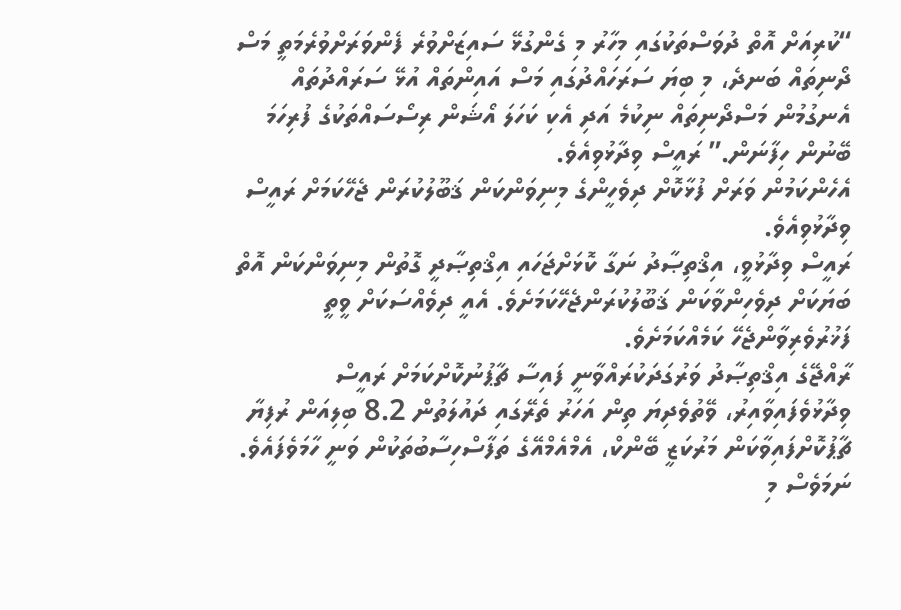“ކުރިއަށް އޮތް ދުވަސްތަކުގައި މިހާރު މި ގެންގުޅޭ ސައިޒަށްވުރެ ފެންވަރަށްވުރެމަތީ މަސް ދޯނިތައް ބަނދެ، މި ބިޔަ ސަރަހައްދުގައި މަސް އައިންތައް އުޅޭ ސަރައްދުތައް އެނގުމުން މަސްދޯނިތައް ނިކުމެ އަދި އެކި ކަހަލަ އޯޝަން ރިސޯސައްތަކުގެ ފުރިހަމަ ބޭނުން ހިފާނަން.” ރައީސް ވިދާޅުވިއެވެ.
އެހެންކަމުން ވަރަށް ފުޅާކޮށް ދިވެހީންގެ މިނިވަންކަން ޤަބޫލުކުރަން ޖެހޭކަމަށް ރައީސް ވިދާޅުވިއެވެ.
ރައީސް ވިދާޅުވީ، އިޤްތިޞާދު ނަގާ ކޮޅަށްޖަހައި އިޤްތިޞާދީ ގޮތުން މިނިވަންކަން އޮތް ބަޔަކަށް ދިވެހިންވާކަން ޤަބޫލުކުރަންޖެހޭކަމަށެވެ. އެއީ ދިވެއްސަކަށް ވީތީ ފަޚުރުވެރިވާންޖެހޭ ކަމެއްކަމަށެވެ.
ރާއްޖޭގެ އިޤްތިޞާދު ވަރުގަދަކުރައްވާނީ ފައިސާ ޗާޕުނުކޮށްކަމަށް ރައީސް ވިދާޅުވެފައިވާއިރު، ވޭތުވެދިޔަ ތިން އަހަރު ތެރޭގައި ދައުލަތުން 8.2 ބިލިއަން ރުފިޔާ ޗާޕުކޮށްފައިވާކަން މަރުކަޒީ ބޭންކް، އެމްއެމްއޭގެ ތަފާސްހިސާބުތަކުން ވަނީ ހާމަވެފައެވެ.
ނަމަވެސް މި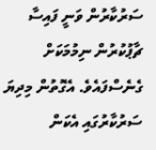ސަރުކާރުން ވަނީ ފައިސާ ޗާޕުކުރުން ނިމުމަކަށް ގެނެސްފައެވެ. އެގޮތުން މިދިޔަ ސަރުކާރުގައި އެކަން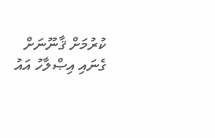ކުރުމަށް ޤާނޫނަށް ގެނައި އިޞްލާހު އައު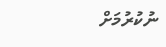ނުކުރުމަށް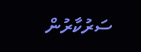ސަރުކާރުން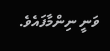ވަނީ ނިންމާފައެވެ.